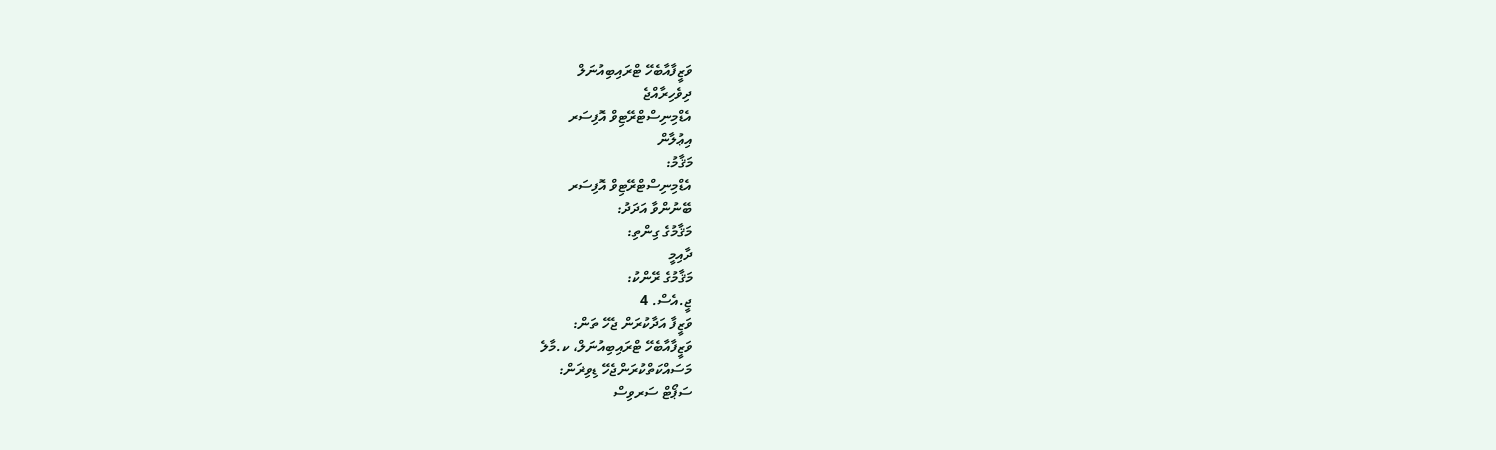ވަޒީފާއާބެހޭ ޓްރައިބިއުނަލް
ދިވެހިރާއްޖެ
އެޑްމިނިސްޓްރޭޓިވް އޮފިސަރ
އިޢުލާން
މަޤާމު:
އެޑްމިނިސްޓްރޭޓިވް އޮފިސަރ
ބޭނުންވާ އަދަދު:
މަޤާމުގެ ގިންތި:
ދާއިމީ
މަޤާމުގެ ރޭންކު:
ޖީ.އެސް. 4
ވަޒީފާ އަދާކުރަން ޖެހޭ ތަން:
ވަޒީފާއާބެހޭ ޓްރައިބިއުނަލް، ކ.މާލެ
މަސައްކަތްކުރަންޖެހޭ ޑިވިޜަން:
ސަޕޯޓް ސަރވިސް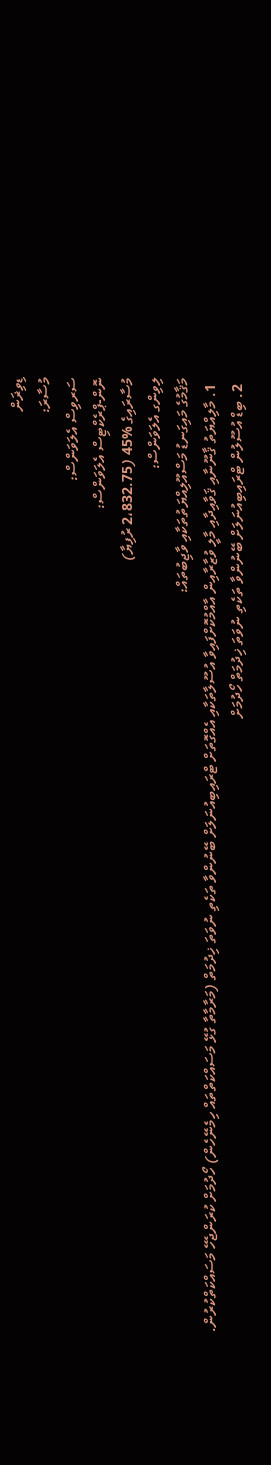ޑިވިޜަން
މުސާރަ:
ސަރވިސް އެލަވަންސް:
ނޮން-ޕްރެކްޓިސް އެލަވަންސް:
މުސާރައިގެ %45 (2،832.75 ރުފިޔާ)
ލިވިންގ އެލަވަންސް:
މަޤާމުގެ މައިގަނޑު މަސްއޫލިއްޔަތުތަކާއި ވާޖިބުތައް:
  1. މާލިއްޔަތު ޤާނޫނާއި ޤަވާއިދާއި މާލީ ވުޒާރާއިން އާއްމުކޮށްފައިވާ އުސޫލާތަކާއި އެއްގޮތަށް ޓްރައިބިއުނަލަށް ބޭނުންވާ ތަކެތި ނުވަތަ ޚިދުމަތް (މަރާމާތާ ގުޅޭ މަސައްކަތްތައް ހިމެނޭހެން) ހޯދުމަށް ކުރަންޖެހޭ މަސައްކަތްކުރުން.
  2. ބިޑް އުސޫލުން ޓްރައިބިއުނަލަށް ބޭނުންވާ ތަކެތި ނުވަތަ ޚިދުމަތް ހޯދުމަށް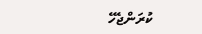ކުރަންޖެހޭ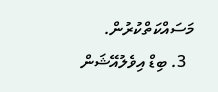މަސައްކަތްކުރުން.
  3. ބިޑް އިވެލުއޭޝަން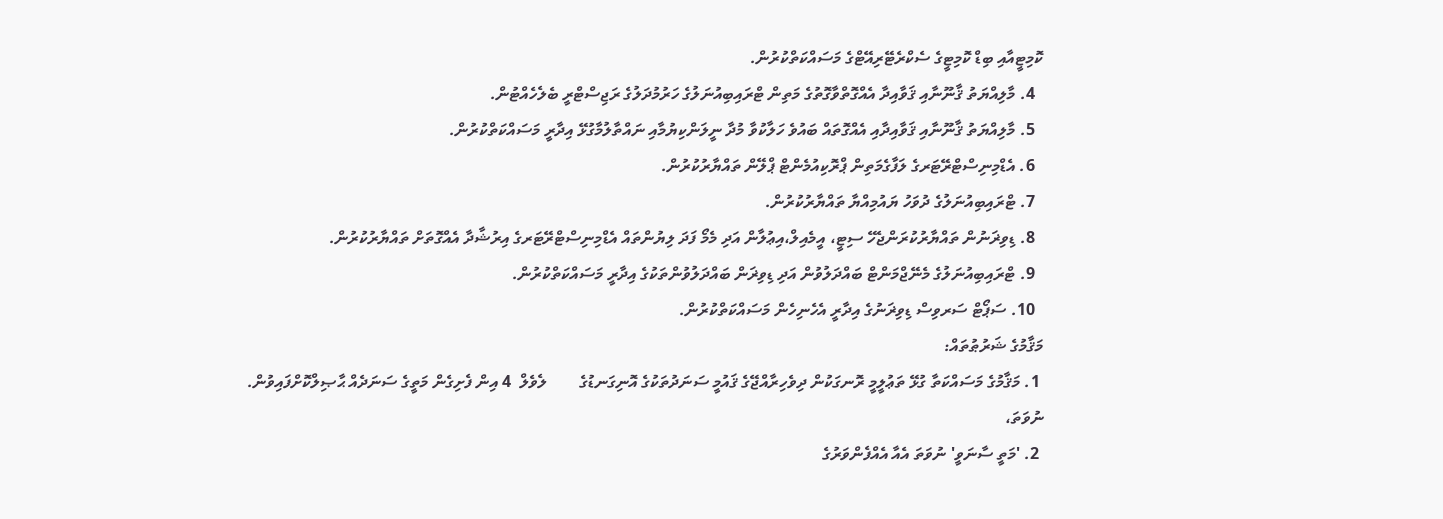ކޮމިޓީއާއި ބިޑް ކޮމިޓީގެ ސެކްރެޓޭރިއޭޓްގެ މަސައްކަތްކުރުން.
  4. މާލިއްޔަތު ޤާނޫނާއި ޤަވާއިދާ އެއްގޮތްވާގޮތުގެ މަތިން ޓްރައިބިއުނަލުގެ ހަރުމުދަލުގެ ރަޖިސްޓްރީ ބެލެހެއްޓުން.
  5. މާލިއްޔަތު ޤާނޫނާއި ޤަވާއިދާއި އެއްގޮތައް ބައުވެ ހަލާކުވާ މުދާ ނީލަންކިޔުމާއި ނައްތާލުމާގުޅޭ އިދާރީ މަސައްކަތްކުރުން.
  6. އެޑްމިނިސްޓްރޭޓަރގެ ލަފާގެމަތިން ޕްރޮކިއުމެންޓް ޕްލޭން ތައްޔާރުކުރުން.
  7. ޓްރައިބިއުނަލުގެ ދުވަހު ޔައުމިއްޔާ ތައްޔާރުކުރުން.
  8. ޑިވިޜަނުން ތައްޔާރުކުރަންޖެހޭ ސިޓީ، އީމެއިލް،އިޢުލާން އަދި މެމޯ ފަދަ ލިޔުންތައް އެޑްމިނިސްޓްރޭޓަރގެ އިރުޝާދާ އެއްގޮތަށް ތައްޔާރުކުރުން.
  9. ޓްރައިބިއުނަލުގެ މެނޭޖްމަންޓް ބައްދަލުވުން އަދި ޑިވިޜަން ބައްދަލުވުންތަކުގެ އިދާރީ މަސައްކަތްކުރުން.
  10. ސަޕޯޓް ސަރވިސް ޑިވިޜަނުގެ އިދާރީ އެހެނިހެން މަސައްކަތްކުރުން.
މަޤާމުގެ ޝަރުޠުތައް:
 1. މަޤާމުގެ މަސައްކަތާ ގުޅޭ ތަޢުލީމީ ރޮނގަކުން ދިވެހިރާއްޖޭގެ ޤައުމީ ސަނަދުތަކުގެ އޮނިގަނޑުގެ        ލެވެލް  4 އިން ފެށިގެން މަތީގެ ސަނަދެއް ޙާޞިލްކޮށްފައިވުން.
ނުވަތަ،
 2. 'މަތީ ސާނަވީ' ނުވަތަ އެއާ އެއްފެންވަރުގެ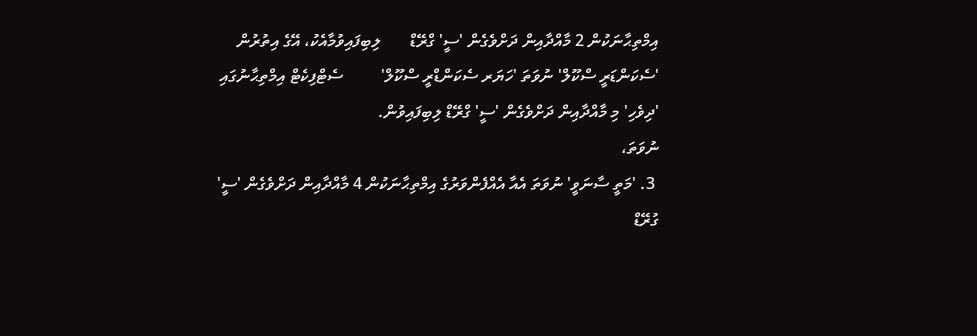އިމްތިޙާނަކުން 2 މާއްދާއިން ދަށްވެގެން 'ސީ' ގްރޭޑް       ލިބިފައިވުމާއެކު، އޭގެ އިތުރުން 'ސެކަންޑަރީ ސްކޫލް' ނުވަތަ 'ހަޔަރ ސެކަންޑްރީ ސްކޫލް'         ސެޓްފިކެޓް އިމްތިޙާނުގައި 'ދިވެހި' މި މާއްދާއިން ދަށްވެގެން 'ސީ' ގްރޭޑް ލިބިފައިވުން.
ނުވަތަ،
 3. 'މަތީ ސާނަވީ' ނުވަތަ އެއާ އެއްފެންވަރުގެ އިމްތިޙާނަކުން 4 މާއްދާއިން ދަށްވެގެން 'ސީ' ގުރޭޑް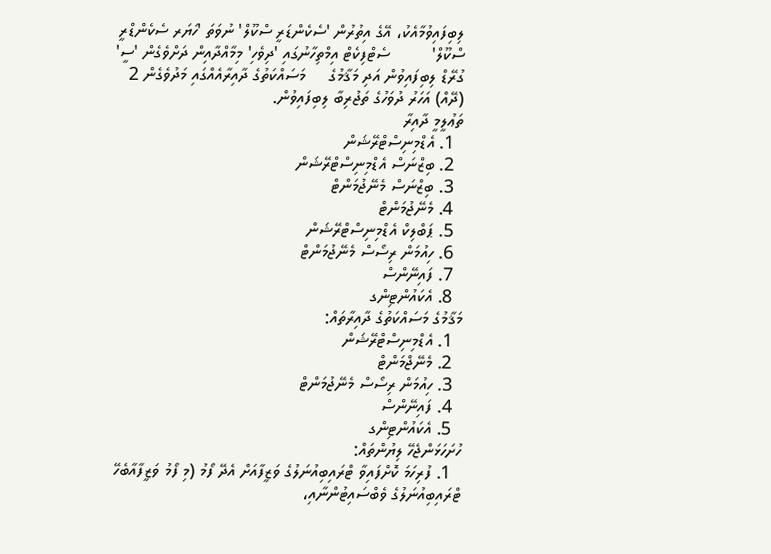ލިބިފައިވުމާއެކު، އޭގެ އިތުރުން 'ސެކެންޑަރީ ސްކޫލް' ނުވަތަ 'ހަޔަރ ސެކެންޑްރީ ސްކޫލް'         ސެޓްފިކެޓް އިމްތިހާނުގައި 'ދިވެހި' މިމާއްދާއިން ދަށްވެގެން 'ސީ' ގުރޭޑް ލިބިފައިވުން އަދި މަޤާމުގެ     މަސައްކަތުގެ ދާއިރާއެއްގައި މަދުވެގެން 2 (ދޭއް) އަހަރު ދުވަހުގެ ތަޖުރިބާ ލިބިފައިވުން.
ތަޢުލީމީ ދާއިރާ
  1. އެޑްމިނިސްޓްރޭޝަން
  2. ބިޒްނަސް އެޑްމިނިސްޓްރޭޝަން
  3. ބިޒްނަސް މެނޭޖުމަންޓް
  4. މެނޭޖުމަންޓް
  5. ޕަބްލިކް އެޑްމިނިސްޓްރޭޝަން
  6. ހިއުމަން ރިސޯސް މެނޭޖުމަންޓް
  7. ފައިނޭންސް
  8. އެކައުންޓިންގ
މަޤާމުގެ މަސައްކަތުގެ ދާއިރާތައް:
  1. އެޑްމިނިސްޓްރޭޝަން
  2. މެނޭޖްމަންޓް
  3. ހިއުމަން ރިސޯސް މެނޭޖުމަންޓް
  4. ފައިނޭންސް
  5. އެކައުންޓިންގ
ހުށަހަޅަންޖެހޭ ލިޔުންތައް:
  1. ފުރިހަމަ ކޮށްފައިވާ ޓްރައިބިއުނަލުގެ ވަޒީފާއަށް އެދޭ ފޯމު (މި ފޯމު ވަޒީފާއާބެހޭ ޓްރައިބިއުނަލުގެ ވެބްސައިޓުންނާއި،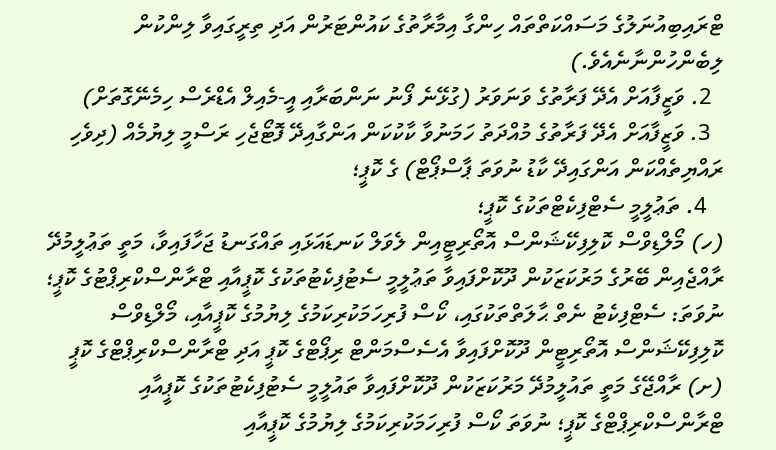ޓްރައިބިއުނަލުގެ މަސައްކަތްތައް ހިންގާ އިމާރާތުގެ ކައުންޓަރުން އަދި ތިރީގައިވާ ލިންކުން ލިބެންހުންނާނެއެވެ.)
  2. ވަޒީފާއަށް އެދޭ ފަރާތުގެ ވަނަވަރު (ގުޅޭނެ ފޯނު ނަންބަރާއި އީ-މެއިލް އެޑްރެސް ހިމެނޭގޮތަށް)
  3. ވަޒީފާއަށް އެދޭ ފަރާތުގެ މުއްދަތު ހަމަނުވާ ކާކުކަން އަންގާއިދޭ ފޮޓޯޖެހި ރަސްމީ ލިޔުމެއް (ދިވެހި       ރައްޔިތެއްކަން އަންގައިދޭ ކާޑު ނުވަތަ ޕާސްޕޯޓް) ގެ ކޮޕީ؛
   4. ތަޢުލީމީ ސެޓްފިކެޓްތަކުގެ ކޮޕީ؛
(ހ) މޯލްޑިވްސް ކޮލިފިކޭޝަންސް އޮތޯރިޓީއިން ލެވަލް ކަނޑައަޅައި ތައްގަނޑު ޖަހާފައިވާ، މަތީ ތަޢުލީމުދޭ ރާއްޖެއިން ބޭރުގެ މަރުކަޒަކުން ދޫކޮށްފައިވާ ތަޢުލީމީ ސެޓުފިކެޓުތަކުގެ ކޮޕީއާއި ޓްރާންސްކްރިޕްޓުގެ ކޮޕީ؛ ނުވަތަ: ސެޓްފިކެޓު ނެތް ޙާލަތްތަކުގައި، ކޯސް ފުރިހަމަކުރިކަމުގެ ލިޔުމުގެ ކޮޕީއާއި، މޯލްޑިވްސް ކޮލިފިކޭޝަންސް އޮތޯރިޓީން ދޫކޮށްފައިވާ އެސެސްމަންޓް ރިޕޯޓްގެ ކޮޕީ އަދި ޓްރާންސްކްރިޕްޓްގެ ކޮޕީ
(ށ) ރާއްޖޭގެ މަތީ ތައުލީމުދޭ މަރުކަޒަކުން ދޫކޮށްފައިވާ ތައުލީމީ ސެޓުފިކެޓުތަކުގެ ކޮޕީއާއި ޓްރާންސްކްރިޕްޓްގެ ކޮޕީ؛ ނުވަތަ ކޯސް ފުރިހަމަކުރިކަމުގެ ލިޔުމުގެ ކޮޕީއާއި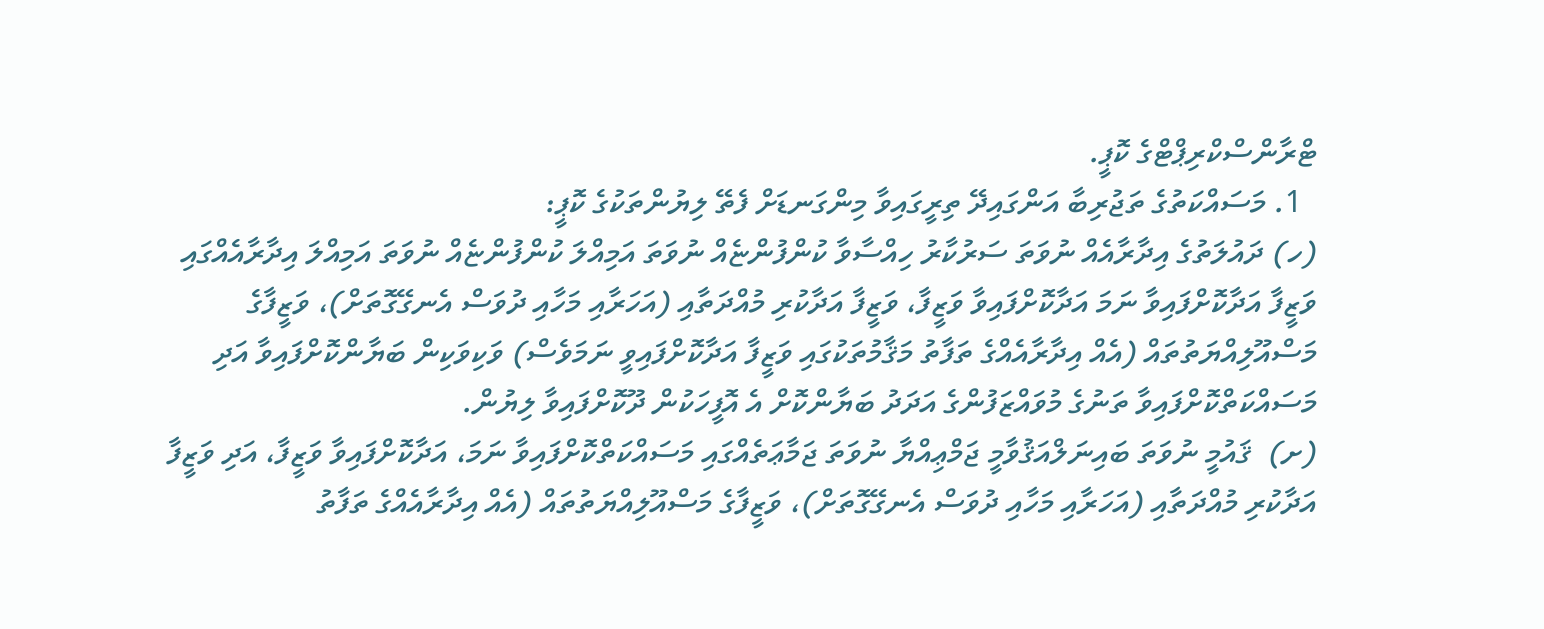ޓްރާންސްކްރިޕްޓްގެ ކޮޕީ.
  1. މަސައްކަތުގެ ތަޖުރިބާ އަންގައިދޭ ތިރީގައިވާ މިންގަނޑަށް ފެތޭ ލިޔުންތަކުގެ ކޮޕީ:
(ހ) ދައުލަތުގެ އިދާރާއެއް ނުވަތަ ސަރުކާރު ހިއްސާވާ ކުންފުންޏެއް ނުވަތަ އަމިއްލަ ކުންފުންޏެއް ނުވަތަ އަމިއްލަ އިދާރާއެއްގައި ވަޒީފާ އަދާކޮށްފައިވާ ނަމަ އަދާކޮށްފައިވާ ވަޒީފާ، ވަޒީފާ އަދާކުރި މުއްދަތާއި (އަހަރާއި މަހާއި ދުވަސް އެނގޭގޮތަށް)، ވަޒީފާގެ މަސްއޫލިއްޔަތުތައް (އެއް އިދާރާއެއްގެ ތަފާތު މަޤާމުތަކުގައި ވަޒީފާ އަދާކޮށްފައިވީ ނަމަވެސް) ވަކިވަކިން ބަޔާންކޮށްފައިވާ އަދި މަސައްކަތްކޮށްފައިވާ ތަނުގެ މުވައްޒަފުންގެ އަދަދު ބަޔާންކޮށް އެ އޮފީހަކުން ދޫކޮށްފައިވާ ލިޔުން.
(ށ)  ޤައުމީ ނުވަތަ ބައިނަލްއަޤުވާމީ ޖަމްޢިއްޔާ ނުވަތަ ޖަމާޢަތެއްގައި މަސައްކަތްކޮށްފައިވާ ނަމަ، އަދާކޮށްފައިވާ ވަޒީފާ، އަދި ވަޒީފާ އަދާކުރި މުއްދަތާއި (އަހަރާއި މަހާއި ދުވަސް އެނގޭގޮތަށް)، ވަޒީފާގެ މަސްއޫލިއްޔަތުތައް (އެއް އިދާރާއެއްގެ ތަފާތު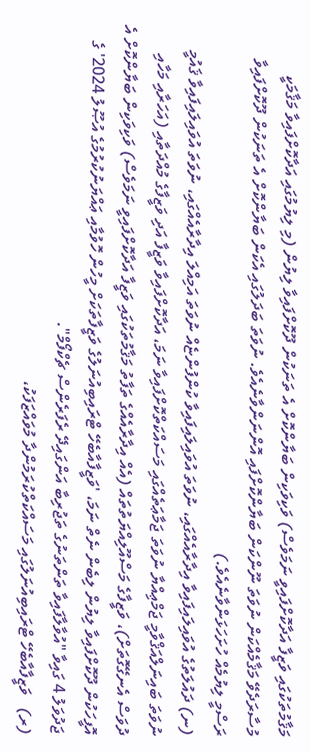މަޤާމުތަކުގައި ވަޒީފާ އަދާކޮށްފައިވީ ނަމަވެސް) ވަކިވަކިން ބަޔާންކޮށް އެ ތަނަކުން ދޫކޮށްފައިވާ ލިޔުން (މި ލިޔުމުގައި އަދާކޮށްފައިވާ މަޤާމަކީ މުސާރަދެވޭ މަޤާމެއްކަން ނުވަތަ ނޫންކަން ބަޔާންކޮށްފައި އޮންނަންވާނެއެވެ. ނުވަތަ ބަދަލުގައި އެކަން ބަޔާންކޮށް އެ ތަނަކުން ދޫކޮށްފައިވާ ރަސްމީ ލިޔުމެއް ހުށަހަޅަންވާނެއެވެ.)
(ނ) ދައުލަތުގެ އުވައިލައިފައިވާ އިދާރާއެއްގައި، ނުވަތަ އުވައިލައިފައިވާ ކުންފުންޏެއް ނުވަތަ އަމިއްލަ އިދާރާއެއްގައި، ނުވަތަ އުވައިލައިފައިވާ ޤައުމީ ނުވަތަ ބައިނަލްއަޤްވާމީ ޖަމްޢިއްޔާ ނުވަތަ ޖަމާޢަތެއްގައި މަސައްކަތްކޮށްފައިވާ ނަމަ، އަދާކޮށްފައިވާ ވަޒީފާ އަދި ވަޒީފާގެ މުއްދަތާއި (އަހަރާއި މަހާއި ދުވަސް އެނގޭގޮތަށް)، ވަޒީފާގެ މަސްއޫލިއްޔަތުތައް (އެއް އިދާރާއެއްގެ ތަފާތު މަޤާމުތަކުގައި ވަޒީފާ އަދާކޮށްފައިވީ ނަމަވެސް) ވަކިވަކިން ބަޔާންކޮށް އެ އޮފީހަކުން ދޫކޮށްފައިވާ ލިޔުން ލިބެން ނެތް ނަމަ، 'ވަޒީފާއާބެހޭ ޓްރައިބިއުނަލުގެ ވަޒީފާތަކަށް މީހުން ހޮވުމާއި ޢައްޔަނުކުރުމުގެ އުޞޫލު 2024' ގެ ޖަދުވަލު 4 ގައިވާ "އުވާލާފައިވާ ތަންތަނުގެ ތަޖުރިބާ އަންގައިދޭ ރެފަރެންސް ޗެކްފޯމް".
(ރ)   ވަޒީފާއާބެހޭ ޓްރައިބިއުނަލުގައި މަސައްކަތްކުރަމުންދާ މުވައްޒަފަކު،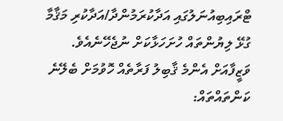ޓްރައިބިއުނަލުގައި އަދާކުރަމުންދާ/އަދާކުރި މަޤާމާ ގުޅޭ ލިޔުންތައް ހުށަހަޅާކަށް ނުޖެހޭނެއެވެ.
ވަޒީފާއަށް އެންމެ ޤާބިލު ފަރާތެއް ހޮވުމަށް ބެލޭނެ ކަންތައްތައް: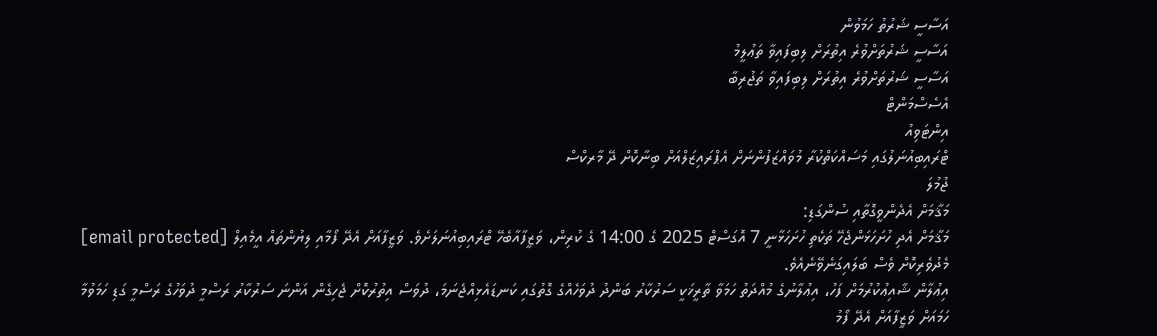އަސާސީ ޝަރުތު ހަމަވުން
އަސާސީ ޝަރުތަށްވުރެ އިތުރަށް ލިބިފައިވާ ތަޢުލީމު
އަސާސީ ޝަރުތަށްވުރެ އިތުރަށް ލިބިފައިވާ ތަޖުރިބާ
އެސެސްމަންޓް
އިންޓަވިއު
ޓްރައިބިއުނަލުގައި މަސައްކަތްކުރާ މުވައްޒަފުންނަށް އެޕްރައިޒަލްއަށް ބިނާކޮށް ދޭ މާރކްސް
ޖުމުލަ
މަޤާމަށް އެދެންވީގޮތާއި ސުންގަޑި:
މަޤާމަށް އެދި ހުށަހަޅަންޖެހޭ ތަކެތި ހުށަހަޅާނީ 7 އޮގަސްޓް 2025 ގެ 14:00 ގެ ކުރިން، ވަޒީފާއާބެހޭ ޓްރައިބިއުނަލަށެވެ. ވަޒީފާއަށް އެދޭ ފޯމާއި ލިޔުންތައް އީމެއިލް [email protected] މެދުވެރިކޮށް ވެސް ބަލައިގަނެވޭނެއެވެ.
އިޢުލާން ޝާއިޢުކުރުމަށް ފަހު، އިޢުލާނުގެ މުއްދަތު ހަމަވާ ތާރީޚަކީ ސަރުކާރު ބަންދު ދުވަހެއްގެ ގޮތުގައި ކަނޑައެޅިއްޖެނަމަ، ދުވަސް އިތުރުކޮށް ޖެހިގެން އަންނަ ސަރުކާރު ރަސްމީ ދުވަހުގެ ރަސްމީ ގަޑި ހަމަވުމާ ހަމައަށް ވަޒީފާއަށް އެދޭ ފޯމު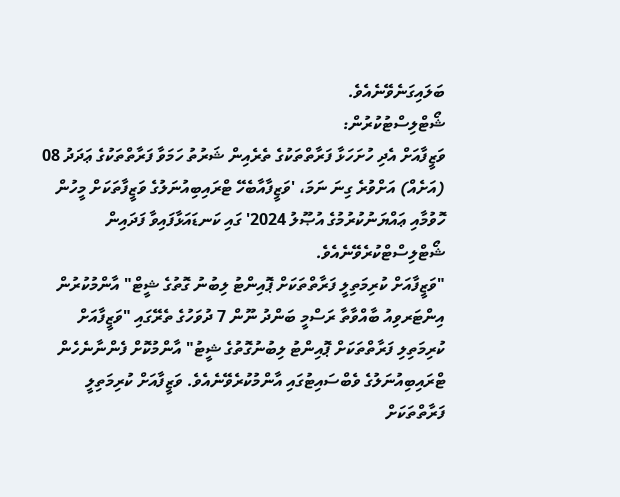ބަލައިގަނެވޭނެއެވެ.
ޝޯޓްލިސްޓުކުރުން:
ވަޒީފާއަށް އެދި ހުށަހަޅާ ފަރާތްތަކުގެ ތެރެއިން ޝަރުތު ހަމަވާ ފަރާތްތަކުގެ ޢަދަދު 08 (އަށެއް) އަށްވުރެ ގިނަ ނަމަ، 'ވަޒީފާއާބެހޭ ޓްރައިބިއުނަލުގެ ވަޒީފާތަކަށް މީހުން ހޮވުމާއި ޢައްޔަނުކުރުމުގެ އުޞޫލު 2024' ގައި ކަނޑައަޅާފައިވާ ފަދައިން ޝޯޓްލިސްޓްކުރެވޭނެއެވެ.
"ވަޒީފާއަށް ކުރިމަތިލީ ފަރާތްތަކަށް ޕޮއިންޓު ލިބުނު ގޮތުގެ ޝީޓް" އާންމުކުރުން
އިންޓަރވިއު ބާއްވާތާ ރަސްމީ ބަންދު ނޫން 7 ދުވަހުގެ ތެރޭގައި "ވަޒީފާއަށް ކުރިމަތިލި ފަރާތްތަކަށް ޕޮއިންޓު ލިބުނުގޮތުގެ ޝީޓު" އާންމުކޮށް ފެންނާނެހެން ޓްރައިބިއުނަލުގެ ވެބްސައިޓުގައި އާންމުކުރެވޭނެއެވެ. ވަޒީފާއަށް ކުރިމަތިލީ ފަރާތްތަކަށް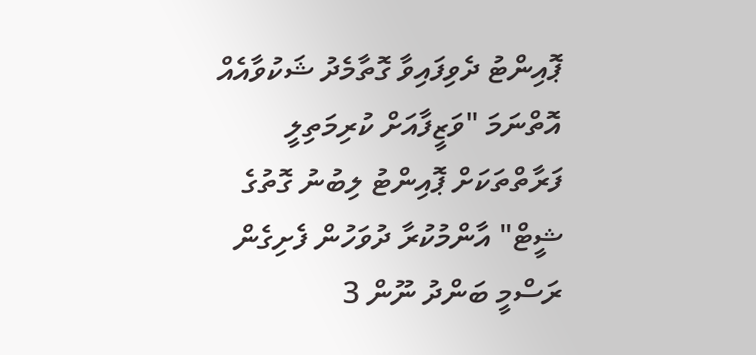ޕޮއިންޓު ދެވިފައިވާ ގޮތާމެދު ޝަކުވާއެއް އޮތްނަމަ "ވަޒީފާއަށް ކުރިމަތިލީ ފަރާތްތަކަށް ޕޮއިންޓު ލިބުނު ގޮތުގެ ޝީޓް" އާންމުކުރާ ދުވަހުން ފެށިގެން ރަސްމީ ބަންދު ނޫން 3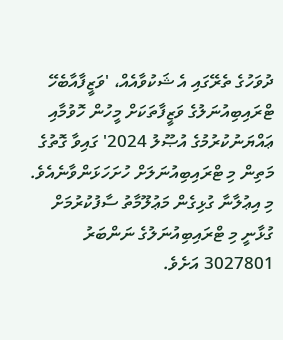ދުވަހުގެ ތެރޭގައި އެ ޝަކުވާއެއް، 'ވަޒީފާއާބެހޭ ޓްރައިބިއުނަލުގެ ވަޒީފާތަކަށް މީހުން ހޮވުމާއި ޢައްޔަނުކުރުމުގެ އުޞޫލު 2024' ގައިވާ ގޮތުގެ މަތިން މި ޓްރައިބިއުނަލަށް ހުށަހަޅަންވާނެއެވެ.
މި އިޢުލާނާ ގުޅިގެން މަޢުލޫމާތު ސާފުކުރުމަށް ގުޅާނީ މި ޓްރައިބިއުނަލުގެ ނަންބަރު 3027801 އަށެވެ.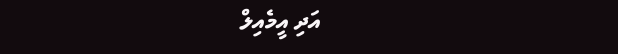އަދި އީމެއިލް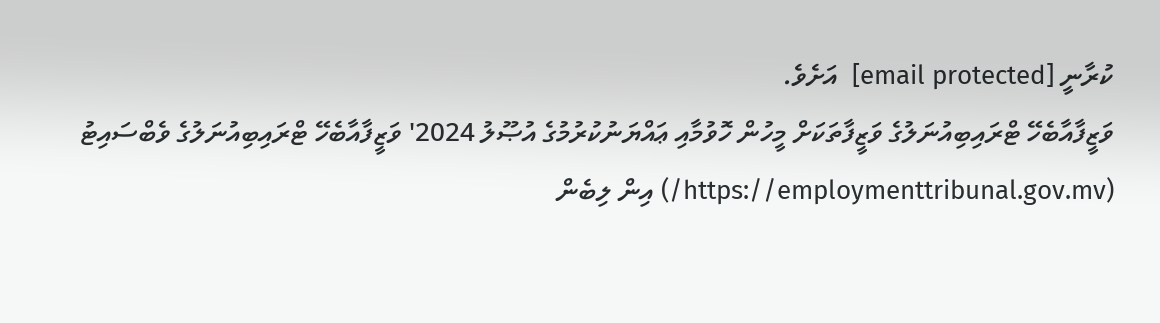ކުރާނީ [email protected]  އަށެވެ.
ވަޒީފާއާބެހޭ ޓްރައިބިއުނަލުގެ ވަޒީފާތަކަށް މީހުން ހޮވުމާއި ޢައްޔަނުކުރުމުގެ އުޞޫލު 2024' ވަޒީފާއާބެހޭ ޓްރައިބިއުނަލުގެ ވެބްސައިޓު (https://employmenttribunal.gov.mv/) އިން ލިބެން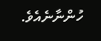ހުންނާނެއެވެ.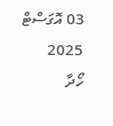03 އޮގަސްޓް 2025
ހޯދާ